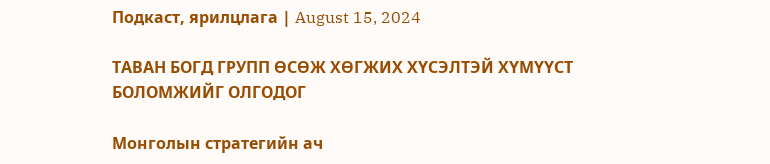Подкаст, ярилцлага | August 15, 2024

ТАВАН БОГД ГРУПП ӨСӨЖ ХӨГЖИХ ХҮСЭЛТЭЙ ХҮМҮҮСТ БОЛОМЖИЙГ ОЛГОДОГ

Монголын стратегийн ач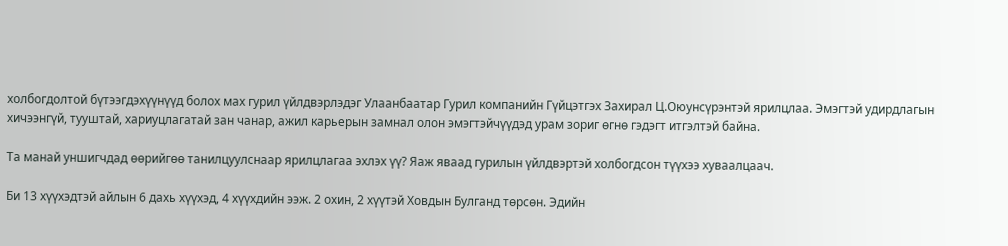холбогдолтой бүтээгдэхүүнүүд болох мах гурил үйлдвэрлэдэг Улаанбаатар Гурил компанийн Гүйцэтгэх Захирал Ц.Оюунсүрэнтэй ярилцлаа. Эмэгтэй удирдлагын хичээнгүй, тууштай, хариуцлагатай зан чанар, ажил карьерын замнал олон эмэгтэйчүүдэд урам зориг өгнө гэдэгт итгэлтэй байна.

Та манай уншигчдад өөрийгөө танилцуулснаар ярилцлагаа эхлэх үү? Яаж яваад гурилын үйлдвэртэй холбогдсон түүхээ хуваалцаач.

Би 13 хүүхэдтэй айлын 6 дахь хүүхэд, 4 хүүхдийн ээж. 2 охин, 2 хүүтэй Ховдын Булганд төрсөн. Эдийн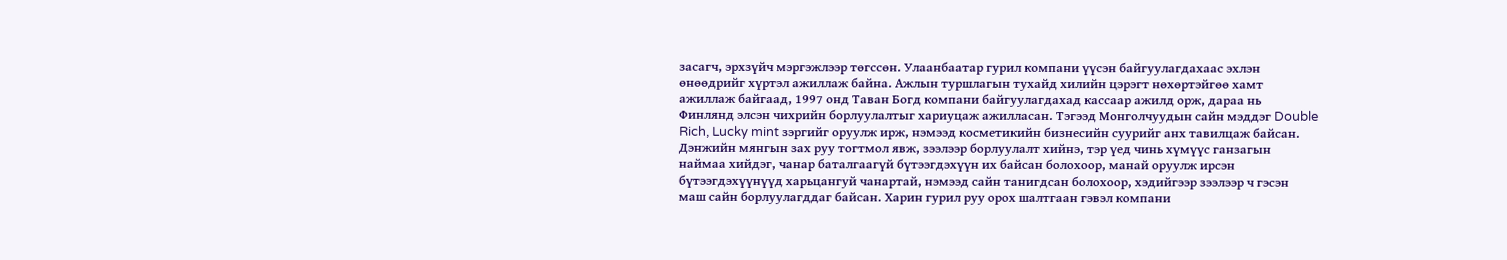засагч, эрхзүйч мэргэжлээр төгссөн. Улаанбаатар гурил компани үүсэн байгуулагдахаас эхлэн өнөөдрийг хүртэл ажиллаж байна. Ажлын туршлагын тухайд хилийн цэрэгт нөхөртэйгөө хамт ажиллаж байгаад, 1997 онд Таван Богд компани байгуулагдахад кассаар ажилд орж, дараа нь Финлянд элсэн чихрийн борлуулалтыг хариуцаж ажилласан. Тэгээд Монголчуудын сайн мэддэг Double Rich, Lucky mint зэргийг оруулж ирж, нэмээд косметикийн бизнесийн суурийг анх тавилцаж байсан. Дэнжийн мянгын зах руу тогтмол явж, зээлээр борлуулалт хийнэ, тэр үед чинь хүмүүс ганзагын наймаа хийдэг, чанар баталгаагүй бүтээгдэхүүн их байсан болохоор, манай оруулж ирсэн бүтээгдэхүүнүүд харьцангуй чанартай, нэмээд сайн танигдсан болохоор, хэдийгээр зээлээр ч гэсэн маш сайн борлуулагддаг байсан. Харин гурил руу орох шалтгаан гэвэл компани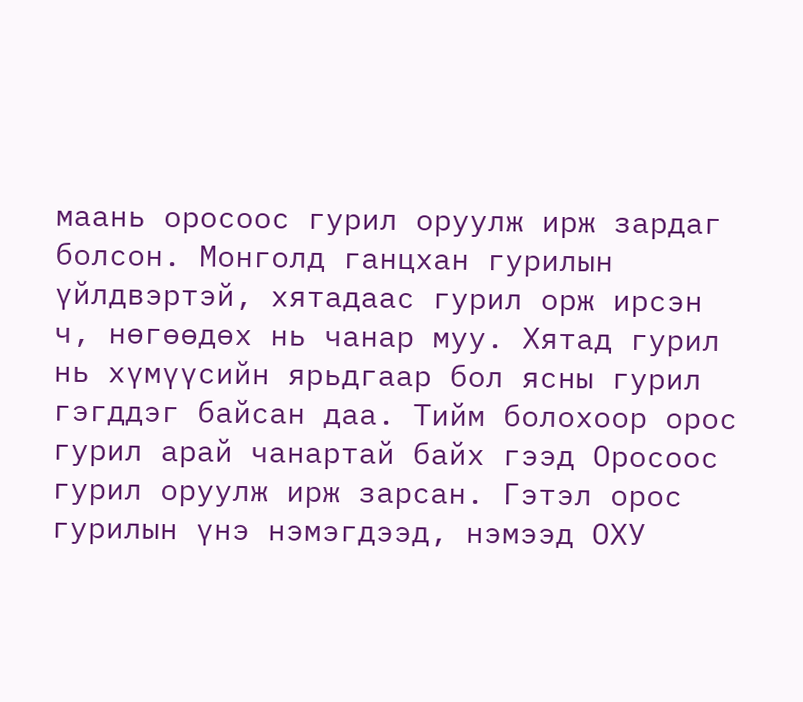маань оросоос гурил оруулж ирж зардаг болсон. Монголд ганцхан гурилын үйлдвэртэй, хятадаас гурил орж ирсэн ч, нөгөөдөх нь чанар муу. Хятад гурил нь хүмүүсийн ярьдгаар бол ясны гурил гэгддэг байсан даа. Тийм болохоор орос гурил арай чанартай байх гээд Оросоос гурил оруулж ирж зарсан. Гэтэл орос гурилын үнэ нэмэгдээд, нэмээд ОХУ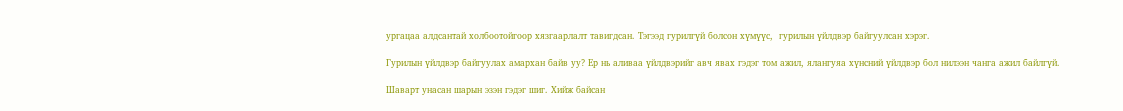ургацаа алдсантай холбоотойгоор хязгаарлалт тавигдсан. Тэгээд гурилгүй болсон хүмүүс,  гурилын үйлдвэр байгуулсан хэрэг.

Гурилын үйлдвэр байгуулах амархан байв уу? Ер нь аливаа үйлдвэрийг авч явах гэдэг том ажил, ялангуяа хүнсний үйлдвэр бол нилээн чанга ажил байлгүй.

Шаварт унасан шарын эзэн гэдэг шиг. Хийж байсан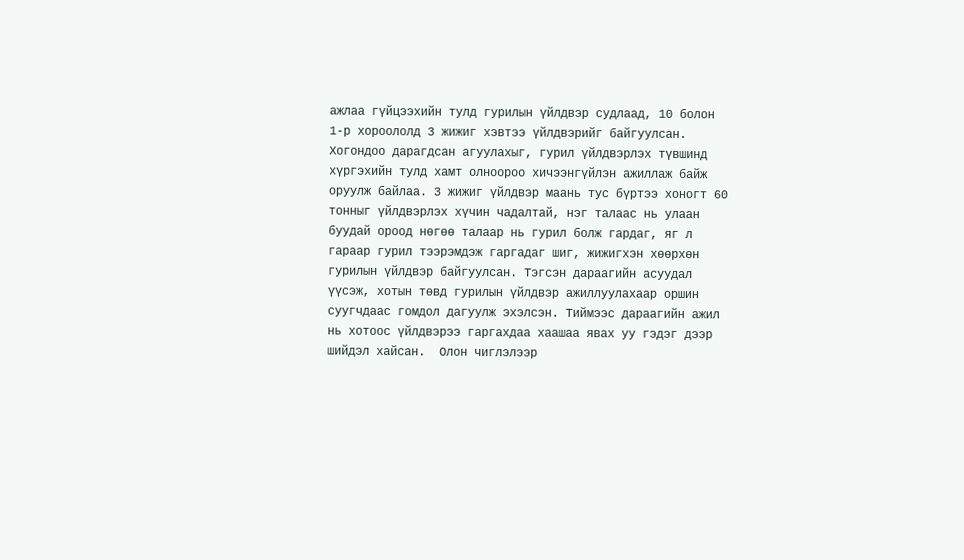ажлаа гүйцээхийн тулд гурилын үйлдвэр судлаад, 10 болон 1-р хороололд 3 жижиг хэвтээ үйлдвэрийг байгуулсан.  Хогондоо дарагдсан агуулахыг, гурил үйлдвэрлэх түвшинд хүргэхийн тулд хамт олноороо хичээнгүйлэн ажиллаж байж оруулж байлаа. 3 жижиг үйлдвэр маань тус бүртээ хоногт 60 тонныг үйлдвэрлэх хүчин чадалтай, нэг талаас нь улаан буудай ороод нөгөө талаар нь гурил болж гардаг, яг л гараар гурил тээрэмдэж гаргадаг шиг, жижигхэн хөөрхөн гурилын үйлдвэр байгуулсан. Тэгсэн дараагийн асуудал үүсэж, хотын төвд гурилын үйлдвэр ажиллуулахаар оршин суугчдаас гомдол дагуулж эхэлсэн. Тиймээс дараагийн ажил нь хотоос үйлдвэрээ гаргахдаа хаашаа явах уу гэдэг дээр шийдэл хайсан.  Олон чиглэлээр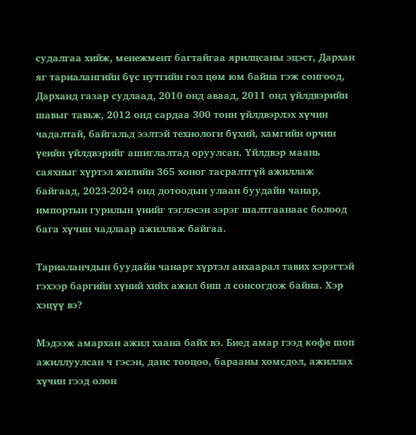судалгаа хийж, менежмент багтайгаа ярилцсаны эцэст, Дархан яг тариалангийн бүс нутгийн гол цөм юм байна гэж сонгоод, Дарханд газар судлаад, 2010 онд аваад, 2011 онд үйлдвэрийн шавыг тавьж, 2012 онд сардаа 300 тонн үйлдвэрлэх хүчин чадалтай, байгальд ээлтэй технологи бүхий, хамгийн орчин үеийн үйлдвэрийг ашиглалтад оруулсан. Үйлдвэр маань саяхныг хүртэл жилийн 365 хоног тасралтгүй ажиллаж байгаад, 2023-2024 онд дотоодын улаан буудайн чанар, импортын гурилын үнийг тэглэсэн зэрэг шалтгаанаас болоод бага хүчин чадлаар ажиллаж байгаа.

Тариаланчдын буудайн чанарт хүртэл анхаарал тавих хэрэгтэй гэхээр баргийн хүний хийх ажил биш л сонсогдож байна. Хэр хэцүү вэ?

Мэдээж амархан ажил хаана байх вэ. Биед амар гээд кофе шоп ажиллуулсан ч гэсэн, данс тооцоо, барааны хомсдол, ажиллах хүчин гээд олон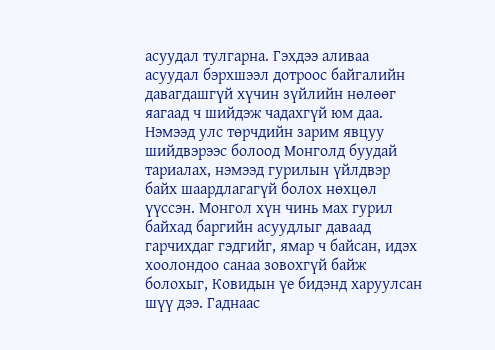асуудал тулгарна. Гэхдээ аливаа асуудал бэрхшээл дотроос байгалийн давагдашгүй хүчин зүйлийн нөлөөг яагаад ч шийдэж чадахгүй юм даа. Нэмээд улс төрчдийн зарим явцуу шийдвэрээс болоод Монголд буудай тариалах, нэмээд гурилын үйлдвэр байх шаардлагагүй болох нөхцөл үүссэн. Монгол хүн чинь мах гурил байхад баргийн асуудлыг даваад гарчихдаг гэдгийг, ямар ч байсан, идэх хоолондоо санаа зовохгүй байж болохыг, Ковидын үе бидэнд харуулсан шүү дээ. Гаднаас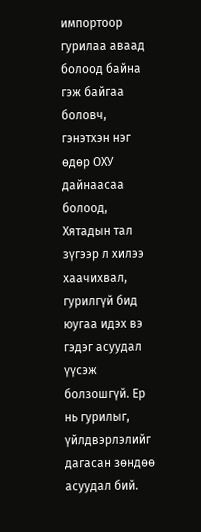импортоор гурилаа аваад болоод байна гэж байгаа боловч, гэнэтхэн нэг өдөр ОХУ дайнаасаа болоод, Хятадын тал зүгээр л хилээ хаачихвал, гурилгүй бид юугаа идэх вэ гэдэг асуудал үүсэж болзошгүй. Ер нь гурилыг, үйлдвэрлэлийг дагасан зөндөө асуудал бий.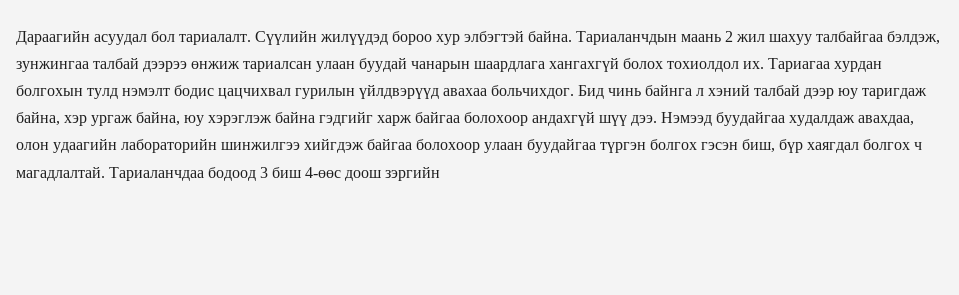Дараагийн асуудал бол тариалалт. Сүүлийн жилүүдэд бороо хур элбэгтэй байна. Тариаланчдын маань 2 жил шахуу талбайгаа бэлдэж, зунжингаа талбай дээрээ өнжиж тариалсан улаан буудай чанарын шаардлага хангахгүй болох тохиолдол их. Тариагаа хурдан болгохын тулд нэмэлт бодис цацчихвал гурилын үйлдвэрүүд авахаа больчихдог. Бид чинь байнга л хэний талбай дээр юу таригдаж байна, хэр ургаж байна, юу хэрэглэж байна гэдгийг харж байгаа болохоор андахгүй шүү дээ. Нэмээд буудайгаа худалдаж авахдаа, олон удаагийн лабораторийн шинжилгээ хийгдэж байгаа болохоор улаан буудайгаа түргэн болгох гэсэн биш, бүр хаягдал болгох ч магадлалтай. Тариаланчдаа бодоод 3 биш 4-өөс доош зэргийн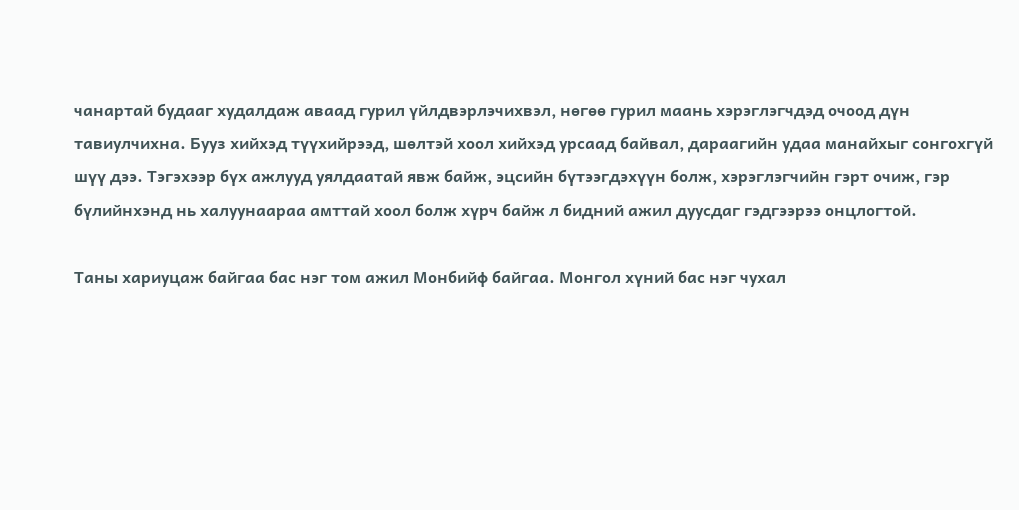чанартай будааг худалдаж аваад гурил үйлдвэрлэчихвэл, нөгөө гурил маань хэрэглэгчдэд очоод дүн тавиулчихна. Бууз хийхэд түүхийрээд, шөлтэй хоол хийхэд урсаад байвал, дараагийн удаа манайхыг сонгохгүй шүү дээ. Тэгэхээр бүх ажлууд уялдаатай явж байж, эцсийн бүтээгдэхүүн болж, хэрэглэгчийн гэрт очиж, гэр бүлийнхэнд нь халуунаараа амттай хоол болж хүрч байж л бидний ажил дуусдаг гэдгээрээ онцлогтой.

Таны хариуцаж байгаа бас нэг том ажил Монбийф байгаа. Монгол хүний бас нэг чухал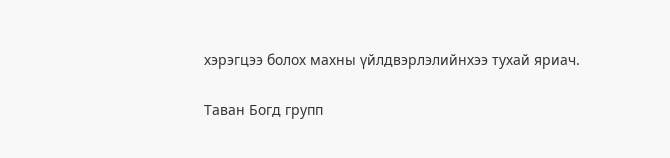хэрэгцээ болох махны үйлдвэрлэлийнхээ тухай яриач.

Таван Богд групп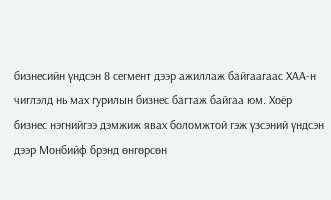бизнесийн үндсэн 8 сегмент дээр ажиллаж байгаагаас ХАА-н чиглэлд нь мах гурилын бизнес багтаж байгаа юм. Хоёр бизнес нэгнийгээ дэмжиж явах боломжтой гэж үзсэний үндсэн дээр Монбийф брэнд өнгөрсөн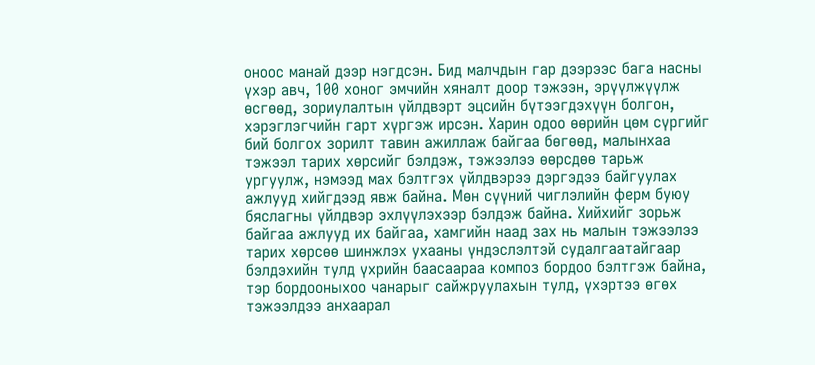оноос манай дээр нэгдсэн. Бид малчдын гар дээрээс бага насны үхэр авч, 100 хоног эмчийн хяналт доор тэжээн, эрүүлжүүлж өсгөөд, зориулалтын үйлдвэрт эцсийн бүтээгдэхүүн болгон, хэрэглэгчийн гарт хүргэж ирсэн. Харин одоо өөрийн цөм сүргийг бий болгох зорилт тавин ажиллаж байгаа бөгөөд, малынхаа тэжээл тарих хөрсийг бэлдэж, тэжээлээ өөрсдөө тарьж ургуулж, нэмээд мах бэлтгэх үйлдвэрээ дэргэдээ байгуулах ажлууд хийгдээд явж байна. Мөн сүүний чиглэлийн ферм буюу бяслагны үйлдвэр эхлүүлэхээр бэлдэж байна. Хийхийг зорьж байгаа ажлууд их байгаа, хамгийн наад зах нь малын тэжээлээ тарих хөрсөө шинжлэх ухааны үндэслэлтэй судалгаатайгаар бэлдэхийн тулд үхрийн баасаараа композ бордоо бэлтгэж байна, тэр бордооныхоо чанарыг сайжруулахын тулд, үхэртээ өгөх тэжээлдээ анхаарал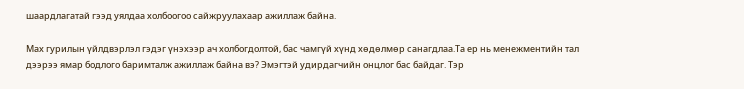шаардлагатай гээд уялдаа холбоогоо сайжруулахаар ажиллаж байна.

Мах гурилын үйлдвэрлэл гэдэг үнэхээр ач холбогдолтой, бас чамгүй хүнд хөдөлмөр санагдлаа.Та ер нь менежментийн тал дээрээ ямар бодлого баримталж ажиллаж байна вэ? Эмэгтэй удирдагчийн онцлог бас байдаг. Тэр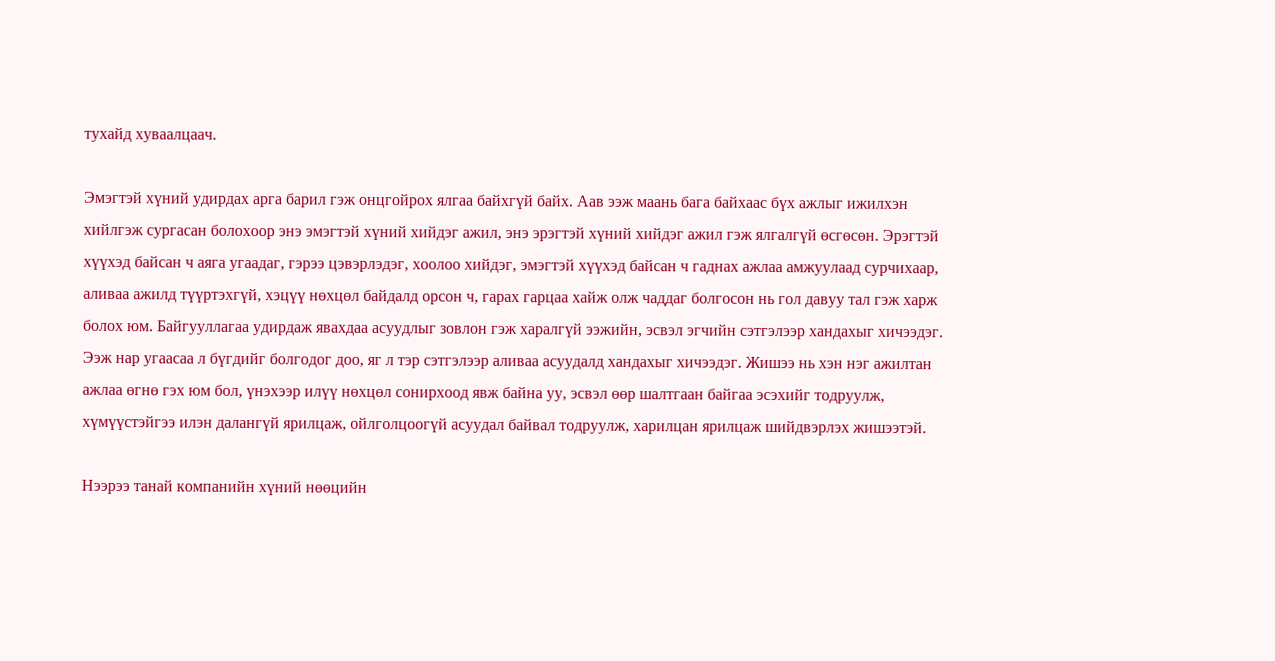тухайд хуваалцаач.

Эмэгтэй хүний удирдах арга барил гэж онцгойрох ялгаа байхгүй байх. Аав ээж маань бага байхаас бүх ажлыг ижилхэн хийлгэж сургасан болохоор энэ эмэгтэй хүний хийдэг ажил, энэ эрэгтэй хүний хийдэг ажил гэж ялгалгүй өсгөсөн. Эрэгтэй хүүхэд байсан ч аяга угаадаг, гэрээ цэвэрлэдэг, хоолоо хийдэг, эмэгтэй хүүхэд байсан ч гаднах ажлаа амжуулаад сурчихаар, аливаа ажилд түүртэхгүй, хэцүү нөхцөл байдалд орсон ч, гарах гарцаа хайж олж чаддаг болгосон нь гол давуу тал гэж харж болох юм. Байгууллагаа удирдаж явахдаа асуудлыг зовлон гэж харалгүй ээжийн, эсвэл эгчийн сэтгэлээр хандахыг хичээдэг. Ээж нар угаасаа л бүгдийг болгодог доо, яг л тэр сэтгэлээр аливаа асуудалд хандахыг хичээдэг. Жишээ нь хэн нэг ажилтан ажлаа өгнө гэх юм бол, үнэхээр илүү нөхцөл сонирхоод явж байна уу, эсвэл өөр шалтгаан байгаа эсэхийг тодруулж, хүмүүстэйгээ илэн далангүй ярилцаж, ойлголцоогүй асуудал байвал тодруулж, харилцан ярилцаж шийдвэрлэх жишээтэй.

Нээрээ танай компанийн хүний нөөцийн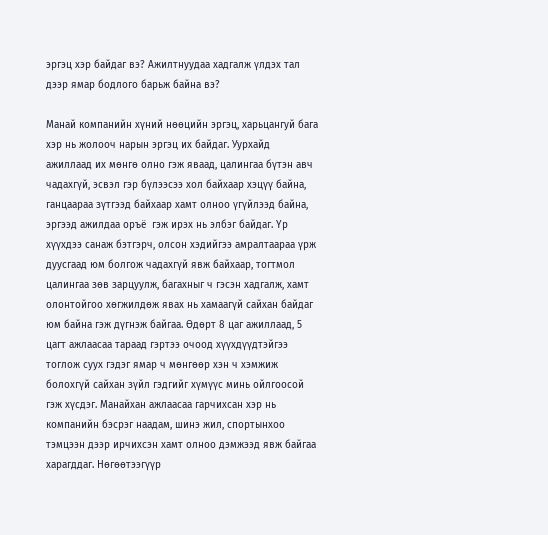эргэц хэр байдаг вэ? Ажилтнуудаа хадгалж үлдэх тал дээр ямар бодлого барьж байна вэ?

Манай компанийн хүний нөөцийн эргэц, харьцангуй бага хэр нь жолооч нарын эргэц их байдаг. Уурхайд ажиллаад их мөнгө олно гэж яваад, цалингаа бүтэн авч чадахгүй, эсвэл гэр бүлээсээ хол байхаар хэцүү байна, ганцаараа зүтгээд байхаар хамт олноо үгүйлээд байна, эргээд ажилдаа оръё  гэж ирэх нь элбэг байдаг. Үр хүүхдээ санаж бэтгэрч, олсон хэдийгээ амралтаараа үрж дуусгаад юм болгож чадахгүй явж байхаар, тогтмол цалингаа зөв зарцуулж, багахныг ч гэсэн хадгалж, хамт олонтойгоо хөгжилдөж явах нь хамаагүй сайхан байдаг юм байна гэж дүгнэж байгаа. Өдөрт 8 цаг ажиллаад, 5 цагт ажлаасаа тараад гэртээ очоод хүүхдүүдтэйгээ тоглож суух гэдэг ямар ч мөнгөөр хэн ч хэмжиж болохгүй сайхан зүйл гэдгийг хүмүүс минь ойлгоосой гэж хүсдэг. Манайхан ажлаасаа гарчихсан хэр нь компанийн бэсрэг наадам, шинэ жил, спортынхоо тэмцээн дээр ирчихсэн хамт олноо дэмжээд явж байгаа харагддаг. Нөгөөтээгүүр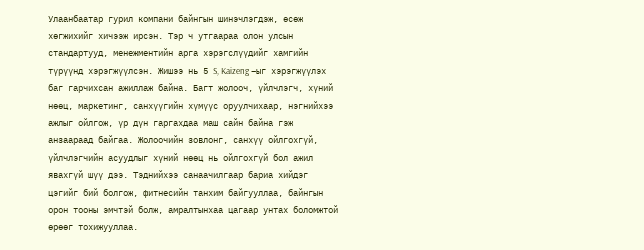Улаанбаатар гурил компани байнгын шинэчлэгдэж, өсөж хөгжихийг хичээж ирсэн. Тэр ч утгаараа олон улсын стандартууд, менежментийн арга хэрэгслүүдийг хамгийн түрүүнд хэрэгжүүлсэн. Жишээ нь 5 S, Kaizeng –ыг хэрэгжүүлэх баг гарчихсан ажиллаж байна. Багт жолооч, үйлчлэгч, хүний нөөц, маркетинг, санхүүгийн хүмүүс оруулчихаар, нэгнийхээ ажлыг ойлгож, үр дүн гаргахдаа маш сайн байна гэж анзаараад байгаа. Жолоочийн зовлонг, санхүү ойлгохгүй, үйлчлэгчийн асуудлыг хүний нөөц нь ойлгохгүй бол ажил явахгүй шүү дээ. Тэднийхээ санаачилгаар бариа хийдэг цэгийг бий болгож, фитнесийн танхим байгууллаа, байнгын орон тооны эмчтэй болж, амралтынхаа цагаар унтах боломжтой өрөөг тохижууллаа.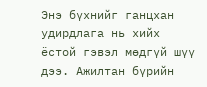Энэ бүхнийг ганцхан удирдлага нь хийх ёстой гэвэл мөдгүй шүү дээ. Ажилтан бүрийн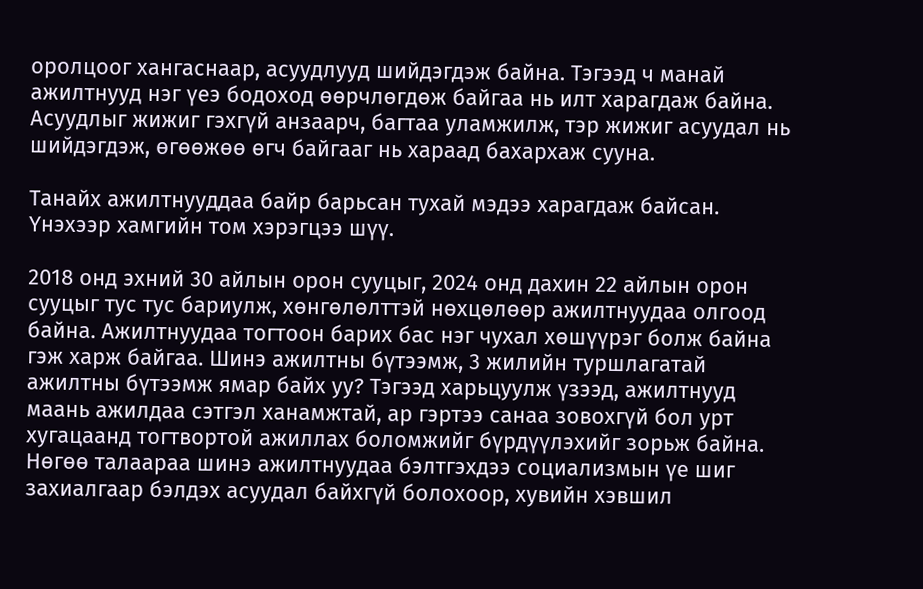оролцоог хангаснаар, асуудлууд шийдэгдэж байна. Тэгээд ч манай ажилтнууд нэг үеэ бодоход өөрчлөгдөж байгаа нь илт харагдаж байна. Асуудлыг жижиг гэхгүй анзаарч, багтаа уламжилж, тэр жижиг асуудал нь шийдэгдэж, өгөөжөө өгч байгааг нь хараад бахархаж сууна.

Танайх ажилтнууддаа байр барьсан тухай мэдээ харагдаж байсан. Үнэхээр хамгийн том хэрэгцээ шүү.

2018 онд эхний 30 айлын орон сууцыг, 2024 онд дахин 22 айлын орон сууцыг тус тус бариулж, хөнгөлөлттэй нөхцөлөөр ажилтнуудаа олгоод байна. Ажилтнуудаа тогтоон барих бас нэг чухал хөшүүрэг болж байна гэж харж байгаа. Шинэ ажилтны бүтээмж, 3 жилийн туршлагатай ажилтны бүтээмж ямар байх уу? Тэгээд харьцуулж үзээд, ажилтнууд маань ажилдаа сэтгэл ханамжтай, ар гэртээ санаа зовохгүй бол урт хугацаанд тогтвортой ажиллах боломжийг бүрдүүлэхийг зорьж байна. Нөгөө талаараа шинэ ажилтнуудаа бэлтгэхдээ социализмын үе шиг захиалгаар бэлдэх асуудал байхгүй болохоор, хувийн хэвшил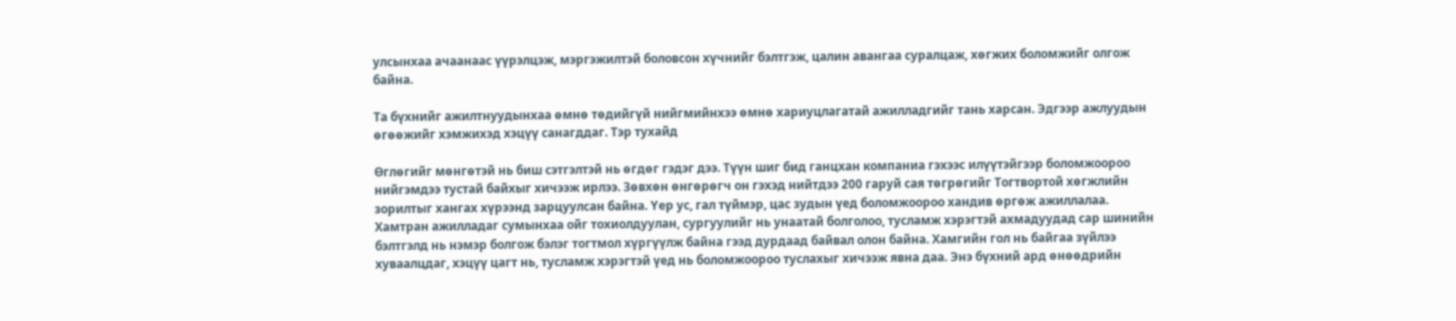улсынхаа ачаанаас үүрэлцэж, мэргэжилтэй боловсон хүчнийг бэлтгэж, цалин авангаа суралцаж, хөгжих боломжийг олгож байна.

Та бүхнийг ажилтнуудынхаа өмнө төдийгүй нийгмийнхээ өмнө хариуцлагатай ажилладгийг тань харсан. Эдгээр ажлуудын өгөөжийг хэмжихэд хэцүү санагддаг. Тэр тухайд

Өглөгийг мөнгөтэй нь биш сэтгэлтэй нь өгдөг гэдэг дээ. Түүн шиг бид ганцхан компаниа гэхээс илүүтэйгээр боломжоороо нийгэмдээ тустай байхыг хичээж ирлээ. Зөвхөн өнгөрөгч он гэхэд нийтдээ 200 гаруй сая төгрөгийг Тогтвортой хөгжлийн зорилтыг хангах хүрээнд зарцуулсан байна. Үер ус, гал түймэр, цас зудын үед боломжоороо хандив өргөж ажиллалаа. Хамтран ажилладаг сумынхаа ойг тохиолдуулан, сургуулийг нь унаатай болголоо, тусламж хэрэгтэй ахмадуудад сар шинийн бэлтгэлд нь нэмэр болгож бэлэг тогтмол хүргүүлж байна гээд дурдаад байвал олон байна. Хамгийн гол нь байгаа зүйлээ хуваалцдаг, хэцүү цагт нь, тусламж хэрэгтэй үед нь боломжоороо туслахыг хичээж явна даа. Энэ бүхний ард өнөөдрийн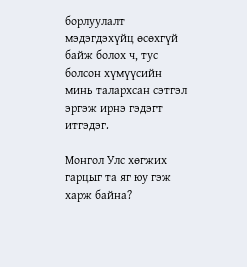борлуулалт мэдэгдэхүйц өсөхгүй байж болох ч, тус болсон хүмүүсийн минь талархсан сэтгэл эргэж ирнэ гэдэгт итгэдэг.

Монгол Улс хөгжих гарцыг та яг юу гэж харж байна?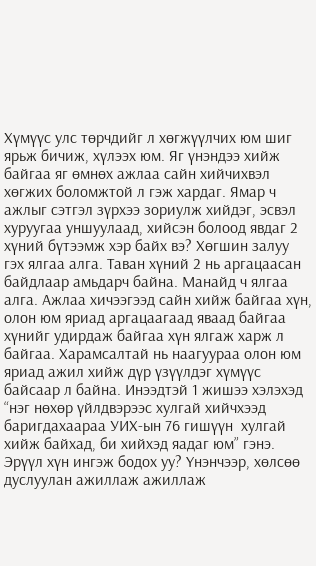Хүмүүс улс төрчдийг л хөгжүүлчих юм шиг ярьж бичиж, хүлээх юм. Яг үнэндээ хийж байгаа яг өмнөх ажлаа сайн хийчихвэл хөгжих боломжтой л гэж хардаг. Ямар ч ажлыг сэтгэл зүрхээ зориулж хийдэг, эсвэл хуруугаа уншуулаад, хийсэн болоод явдаг 2 хүний бүтээмж хэр байх вэ? Хөгшин залуу гэх ялгаа алга. Таван хүний 2 нь аргацаасан байдлаар амьдарч байна. Манайд ч ялгаа алга. Ажлаа хичээгээд сайн хийж байгаа хүн, олон юм яриад аргацаагаад яваад байгаа хүнийг удирдаж байгаа хүн ялгаж харж л байгаа. Харамсалтай нь наагуураа олон юм яриад ажил хийж дүр үзүүлдэг хүмүүс байсаар л байна. Инээдтэй 1 жишээ хэлэхэд “нэг нөхөр үйлдвэрээс хулгай хийчхээд баригдахаараа УИХ-ын 76 гишүүн  хулгай хийж байхад, би хийхэд яадаг юм” гэнэ. Эрүүл хүн ингэж бодох уу? Үнэнчээр, хөлсөө дуслуулан ажиллаж ажиллаж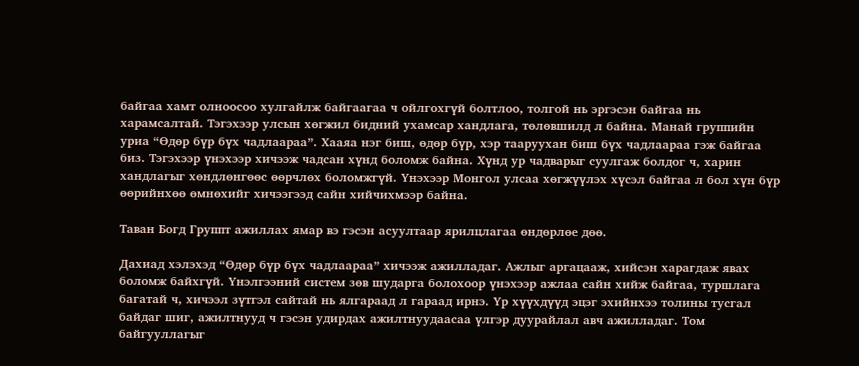байгаа хамт олноосоо хулгайлж байгаагаа ч ойлгохгүй болтлоо, толгой нь эргэсэн байгаа нь харамсалтай. Тэгэхээр улсын хөгжил бидний ухамсар хандлага, төлөвшилд л байна. Манай группийн уриа “Өдөр бүр бүх чадлаараа”. Хааяа нэг биш, өдөр бүр, хэр тааруухан биш бүх чадлаараа гэж байгаа биз. Тэгэхээр үнэхээр хичээж чадсан хүнд боломж байна. Хүнд ур чадварыг суулгаж болдог ч, харин хандлагыг хөндлөнгөөс өөрчлөх боломжгүй. Үнэхээр Монгол улсаа хөгжүүлэх хүсэл байгаа л бол хүн бүр өөрийнхөө өмнөхийг хичээгээд сайн хийчихмээр байна.

Таван Богд Группт ажиллах ямар вэ гэсэн асуултаар ярилцлагаа өндөрлөе дөө.

Дахиад хэлэхэд “Өдөр бүр бүх чадлаараа” хичээж ажилладаг. Ажлыг аргацааж, хийсэн харагдаж явах боломж байхгүй. Үнэлгээний систем зөв шударга болохоор үнэхээр ажлаа сайн хийж байгаа, туршлага багатай ч, хичээл зүтгэл сайтай нь ялгараад л гараад ирнэ. Үр хүүхдүүд эцэг эхийнхээ толины тусгал байдаг шиг, ажилтнууд ч гэсэн удирдах ажилтнуудаасаа үлгэр дуурайлал авч ажилладаг. Том байгууллагыг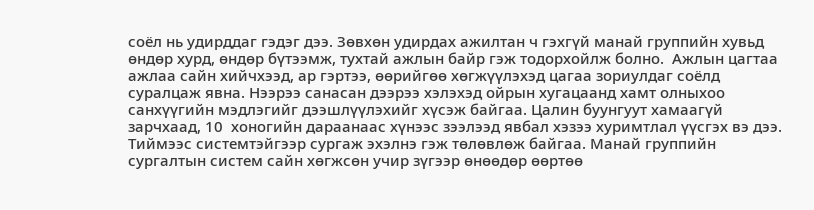соёл нь удирддаг гэдэг дээ. Зөвхөн удирдах ажилтан ч гэхгүй манай группийн хувьд өндөр хурд, өндөр бүтээмж, тухтай ажлын байр гэж тодорхойлж болно.  Ажлын цагтаа ажлаа сайн хийчхээд, ар гэртээ, өөрийгөө хөгжүүлэхэд цагаа зориулдаг соёлд суралцаж явна. Нээрээ санасан дээрээ хэлэхэд ойрын хугацаанд хамт олныхоо санхүүгийн мэдлэгийг дээшлүүлэхийг хүсэж байгаа. Цалин буунгуут хамаагүй зарчхаад, 10  хоногийн дараанаас хүнээс зээлээд явбал хэзээ хуримтлал үүсгэх вэ дээ. Тиймээс системтэйгээр сургаж эхэлнэ гэж төлөвлөж байгаа. Манай группийн сургалтын систем сайн хөгжсөн учир зүгээр өнөөдөр өөртөө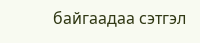байгаадаа сэтгэл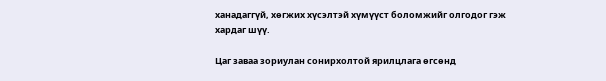ханадаггүй, хөгжих хүсэлтэй хүмүүст боломжийг олгодог гэж хардаг шүү.

Цаг заваа зориулан сонирхолтой ярилцлага өгсөнд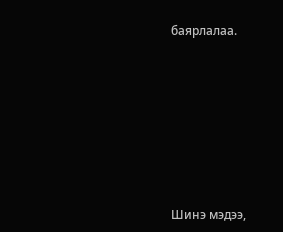баярлалаа.









Шинэ мэдээ,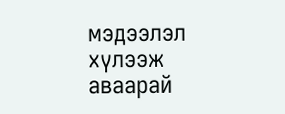мэдээлэл хүлээж аваарай